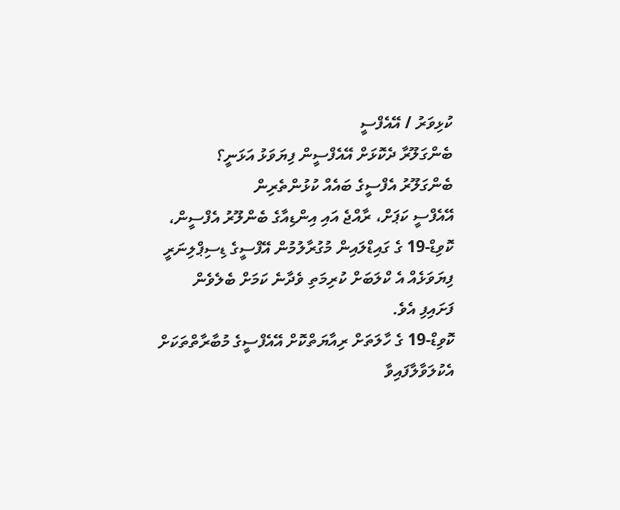ކުޅިވަރު / އޭއެފްސީ
ބެންގަލޫރާ ދެކޮޅަށް އޭއެފްސީން ފިޔަވަޅު އަޅަނީ؟
ބެންގަލޫރު އެފްސީގެ ބައެއް ކުޅުންތެރިން
އޭއެފްސީ ކަޕަށް، ރާއްޖެ އައި އިންޑިއާގެ ބެންލޫރު އެފްސީން، ކޮވިޑް-19 ގެ ގައިޑްލައިން މުގުރާލުމުން އޭފްސީގެ ޑިސިޕްލިނަރީ ފިޔަވަޅެއް އެ ކްލަބަށް ކުރިމަތި ވެދާނެ ކަމަށް ބެލެވެން ފަށައިފި އެވެ.
ކޮވިޑް-19 ގެ ހާލަތަށް ރިއާޔަތްކޮށް އޭއެފްސީގެ މުބާރާތްތަކަށް އެކުލަވާލާފައިވާ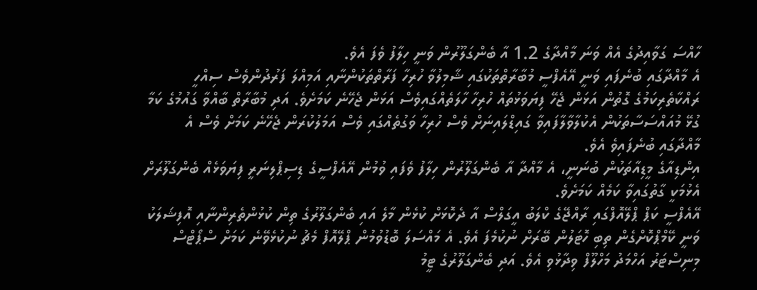ހާއްސަ ގަވާއިދުގެ އެއް ވަނަ މާއްދާގެ 1.2 އާ ބެންގަލޫރުން ވަނީ ހިލާފު ވެފަ އެވެ.
އެ މާއްދާގައި ބުނެފައި ވަނީ އޭއެފްސީ މުބާރާތްތަކުގައި ޝާމިލުވާ ހުރިހާ ފަރާތްތަކުންނާއި އަމިއްލަ ފަރުދުންވެސް ސިއްހީ ރައްކާތެރިކަމުގެ ގޮތުން އަޅަން ޖެހޭ ފިޔަވަޅުތައް ހުރިހާ ހާލަތެއްގައިވެސް އަޅަން ޖެހޭނެ ކަމަށެވެ. އަދި މުބާރާތް ބާއްވާ ގައުމުގެ ކަމާ ގުޅޭ މުއައްސަސާތަކުން އެކުލާވާލާފައިވާ ގައިޑްލައިނަށް ވެސް ހުރިހާ ވަގުތެއްގައި ވެސް އަމަލުކުރަން ޖެހޭނެ ކަމަށް ވެސް އެ މާއްދާގައި ބުނެފައިވެ އެވެ.
އިންޑިއާގެ މީޑިއާތަކުން ބުނަނީ، އެ މާއްދާ އާ ބެންގަލޫރުން ހިލާފު ވެފައި ވުމުން އޭއެފްސީގެ ޑިސިޕްލިނަރީ ފިޔަވަޅެއް ބެންގަލޫރަށް އެޅުމަކީ ގާތުގައިވާ ކަމެއް ކަމަށެވެ.
އޭއެފްސީ ކަޕް ޕްލޭއޮފްގައި ރާއްޖޭގެ ކްލަބު އީގަލްސް އާ ދެކޮޅަށް ކުޅެން މާލެ އައި ބެންގަލޫރުގެ ތިން ކުޅުންތެރިންނާއި އޮފިޝަލަކު ވަނީ ކޭމްޕްކޮށްގެން ތިބި ހޮޓަލުން ބޭރަށް ނުކުމެފަ އެވެ. އެ މައްސަލަ ބޮޑުވުމުން ޕްލޭއޮފް މެޗު ނުކުޅެވޭނެ ކަމަށް ސްޕޯޓްސް މިނިސްޓަރު އަހްމަދު މަހްލޫފް ވިދާޅުވި އެވެ. އަދި ބެންގަލޫރުގެ ޓީމު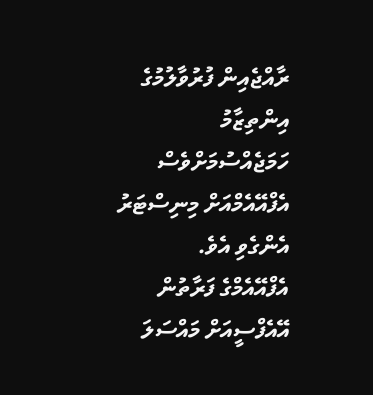ރާއްޖެއިން ފުރުވާލުމުގެ އިންތިޒާމު ހަމަޖެއްސުމަށްވެސް އެފްއޭއެމްއަށް މިނިސްޓަރު އެންގެވި އެވެ.
އެފްއޭއެމްގެ ފަރާތުން އޭއެފްސީއަށް މައްސަލަ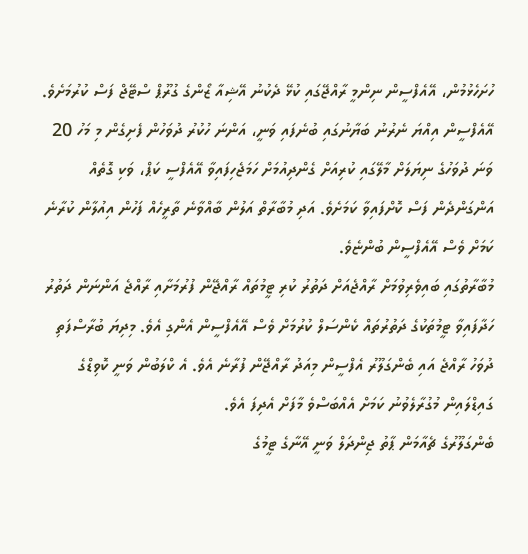ހުށަހެޅުމުން، އޭއެފްސީން ނިންމީ ރާއްޖޭގައި ކުޅޭ ދެކުނު އޭޝިއާ ޒޯންގެ ގުރޫޕް ސްޓޭޖް ފަސް ކުރުމަށެވެ.
އޭއެފްސީން އިއްޔަ ނެރުނު ބަޔާނުގައި ބުނެފައި ވަނީ، އަންނަ ހުކުރު ދުވަހުން ފެށިގެން މި މަހު 20 ވަނަ ދުވަހުގެ ނިޔަލަށް މާލޭގައި ކުރިއަށް ގެންދިއުމަށް ހަމަޖެހިފައިވާ އޭއެފްސީ ކަޕް، ވަކި ގޮތެއް އަންގަންދެން ފަސް ކޮށްފައިވާ ކަމަށެވެ. އަދި މުބާރާތް އަލުން ބާއްވާނެ ތާރީހެއް ފަހުން އިއުލާން ކުރާނެ ކަމަށް ވެސް އޭއެފްސީން ބުންޏެވެ.
މުބާރާތުގައި ބައިވެރިވުމަށް ރާއްޖެއަށް ދަތުރު ކުރި ޓީމުތައް ރާއްޖޭން ފުރުމަށާއި ރާއްޖެ އަންނަން ދަތުރު ހަދާފައިވާ ޓީމުތަކުގެ ދަތުރުތައް ކެންސަލް ކުރުމަށް ވެސް އޭއެފްސީން އެންގި އެވެ. މިދިޔަ ބުރާސްފަތި ދުވަހު ރާއްޖެ އައި ބެންގަލޫރު އެފްސީން މިއަދު ރާއްޖޭން ފުރާނެ އެވެ. އެ ކްލަބުން ވަނީ ކޮވިޑްގެ ގައިޑްލައިން މުގުރާލެވުނު ކަމަށް އެއްބަސްވެ މާފަށް އެދިފަ އެވެ.
ބެންގަލޫރުގެ ޗެއާމަން ޕާތު ޖިންދަލް ވަނީ އޭނާގެ ޓީމުގެ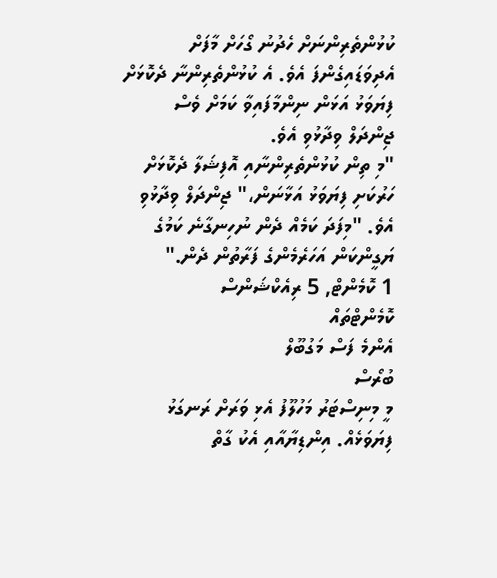ކުޅުންތެރިންނަށް ހެދުނު ގޯހަށް މާފަށް އެދިވަޑައިގެންފަ އެވެ. އެ ކުޅުންތެރިންނާ ދެކޮޅަށް ފިޔަވަޅު އަޅަން ނިންމާފައިވާ ކަމަށް ވެސް ޖިންދަލް ވިދާޅުވި އެވެ.
"މި ތިން ކުޅުންތެރިންނާއި އޮފިޝަލާ ދެކޮޅަށް ހަރުކަށި ފިޔަވަޅު އަޅާނަން،" ޖިންދަލް ވިދާޅުވި އެވެ. "މިފަދަ ކަމެއް ދެން ނުހިނގާނެ ކަމުގެ ޔަގީންކަން އަހަރެމެންގެ ފަރާތުން ދެން."
1 ކޮމެންޓް, 5 ރިއެކްޝަންސް
ކޮމެންޓްތައް
އެންމެ ފަސް މަގުބޫލް
ބުރޯސް
މީ މިނިސްޓަރު މަހުލޫފު އެޅި ވަރަށް ރަނގަޅު ފިޔަވަޅެއް. އިންޑިޔާއާއި އެކު ގާތް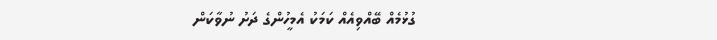ގުޅުމެއް ބޭއްވިއެއް ކަމަކު އެމީހުންގެ ދަށު ނުވާކަން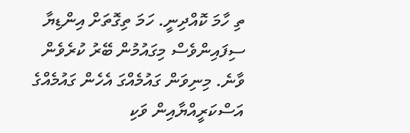ތި ހާމަ ކޮއްދިނީ. ހަމަ ތިގޮތަށް އިންޑިޔާ ސިފައިންވެސް މިގައުމުން ބޭރު ކުރެވެން ވާނެ. މިނިވަން ގައުމެއްގަ އެހެން ގައުމެއްގެ އަސްކަރީއްޔާއިން ވަކި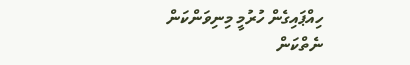ހިއްޕައިގެން ހުރުމީ މިނިވަންކަން ނެތްކަން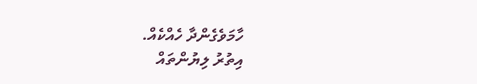ހާމަވެގެންދާ ހެއްކެއް.
އިތުރު ލިޔުންތައް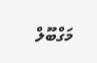މަގްބޫލް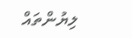ލިޔުންތައް